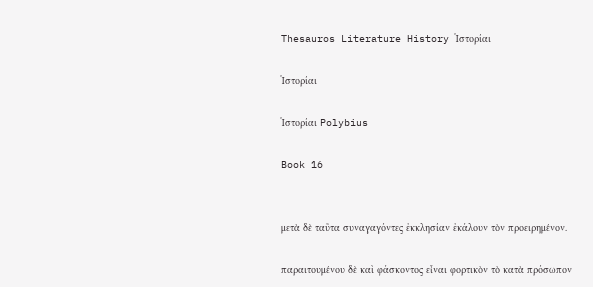Thesauros Literature History Ἱστορίαι

Ἱστορίαι

Ἱστορίαι Polybius

Book 16


μετὰ δὲ ταῦτα συναγαγόντες ἐκκλησίαν ἐκάλουν τὸν προειρημένον.

παραιτουμένου δὲ καὶ φάσκοντος εἶναι φορτικὸν τὸ κατὰ πρόσωπον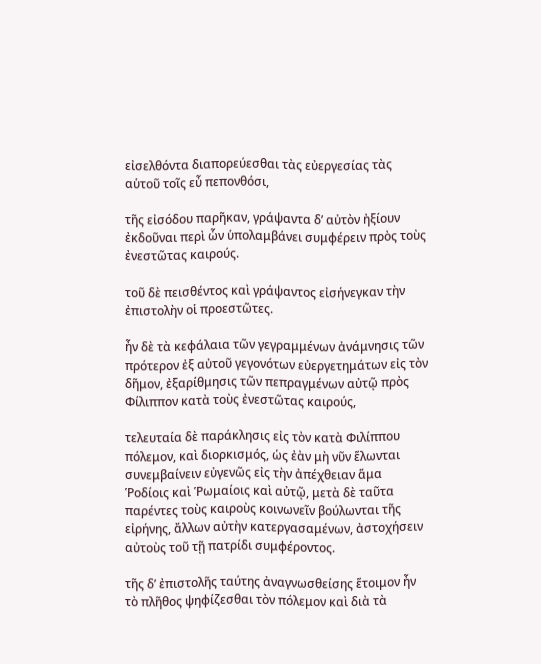εἰσελθόντα διαπορεύεσθαι τὰς εὐεργεσίας τὰς αὑτοῦ τοῖς εὖ πεπονθόσι,

τῆς εἰσόδου παρῆκαν, γράψαντα δʼ αὐτὸν ἠξίουν ἐκδοῦναι περὶ ὧν ὑπολαμβάνει συμφέρειν πρὸς τοὺς ἐνεστῶτας καιρούς.

τοῦ δὲ πεισθέντος καὶ γράψαντος εἰσήνεγκαν τὴν ἐπιστολὴν οἱ προεστῶτες.

ἦν δὲ τὰ κεφάλαια τῶν γεγραμμένων ἀνάμνησις τῶν πρότερον ἐξ αὐτοῦ γεγονότων εὐεργετημάτων εἰς τὸν δῆμον, ἐξαρίθμησις τῶν πεπραγμένων αὐτῷ πρὸς Φίλιππον κατὰ τοὺς ἐνεστῶτας καιρούς,

τελευταία δὲ παράκλησις εἰς τὸν κατὰ Φιλίππου πόλεμον, καὶ διορκισμός, ὡς ἐὰν μὴ νῦν ἕλωνται συνεμβαίνειν εὐγενῶς εἰς τὴν ἀπέχθειαν ἅμα Ῥοδίοις καὶ Ῥωμαίοις καὶ αὐτῷ, μετὰ δὲ ταῦτα παρέντες τοὺς καιροὺς κοινωνεῖν βούλωνται τῆς εἰρήνης, ἄλλων αὐτὴν κατεργασαμένων, ἀστοχήσειν αὐτοὺς τοῦ τῇ πατρίδι συμφέροντος.

τῆς δʼ ἐπιστολῆς ταύτης ἀναγνωσθείσης ἕτοιμον ἦν τὸ πλῆθος ψηφίζεσθαι τὸν πόλεμον καὶ διὰ τὰ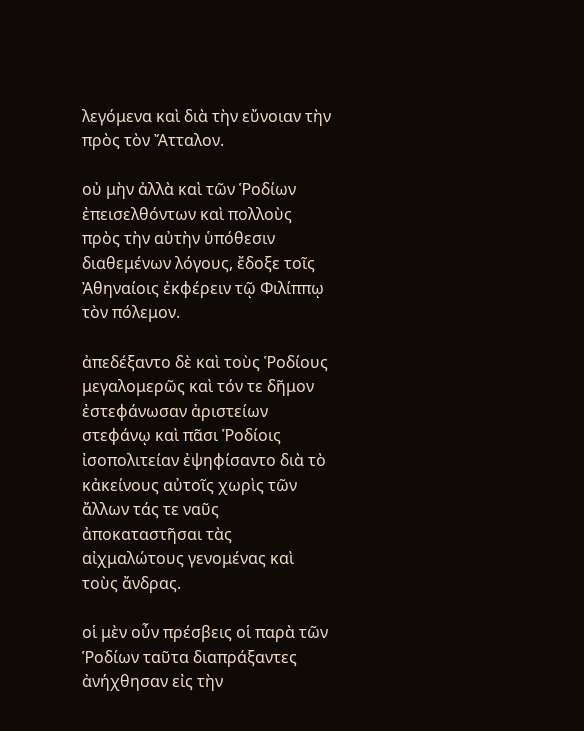λεγόμενα καὶ διὰ τὴν εὔνοιαν τὴν πρὸς τὸν Ἄτταλον.

οὐ μὴν ἀλλὰ καὶ τῶν Ῥοδίων ἐπεισελθόντων καὶ πολλοὺς πρὸς τὴν αὐτὴν ὑπόθεσιν διαθεμένων λόγους, ἔδοξε τοῖς Ἀθηναίοις ἐκφέρειν τῷ Φιλίππῳ τὸν πόλεμον.

ἀπεδέξαντο δὲ καὶ τοὺς Ῥοδίους μεγαλομερῶς καὶ τόν τε δῆμον ἐστεφάνωσαν ἀριστείων στεφάνῳ καὶ πᾶσι Ῥοδίοις ἰσοπολιτείαν ἐψηφίσαντο διὰ τὸ κἀκείνους αὐτοῖς χωρὶς τῶν ἄλλων τάς τε ναῦς ἀποκαταστῆσαι τὰς αἰχμαλώτους γενομένας καὶ τοὺς ἄνδρας.

οἱ μὲν οὖν πρέσβεις οἱ παρὰ τῶν Ῥοδίων ταῦτα διαπράξαντες ἀνήχθησαν εἰς τὴν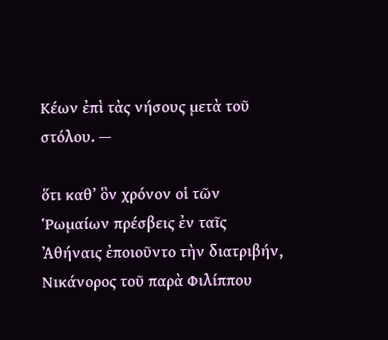Κέων ἐπὶ τὰς νήσους μετὰ τοῦ στόλου. —

ὅτι καθʼ ὃν χρόνον οἱ τῶν Ῥωμαίων πρέσβεις ἐν ταῖς Ἀθήναις ἐποιοῦντο τὴν διατριβήν, Νικάνορος τοῦ παρὰ Φιλίππου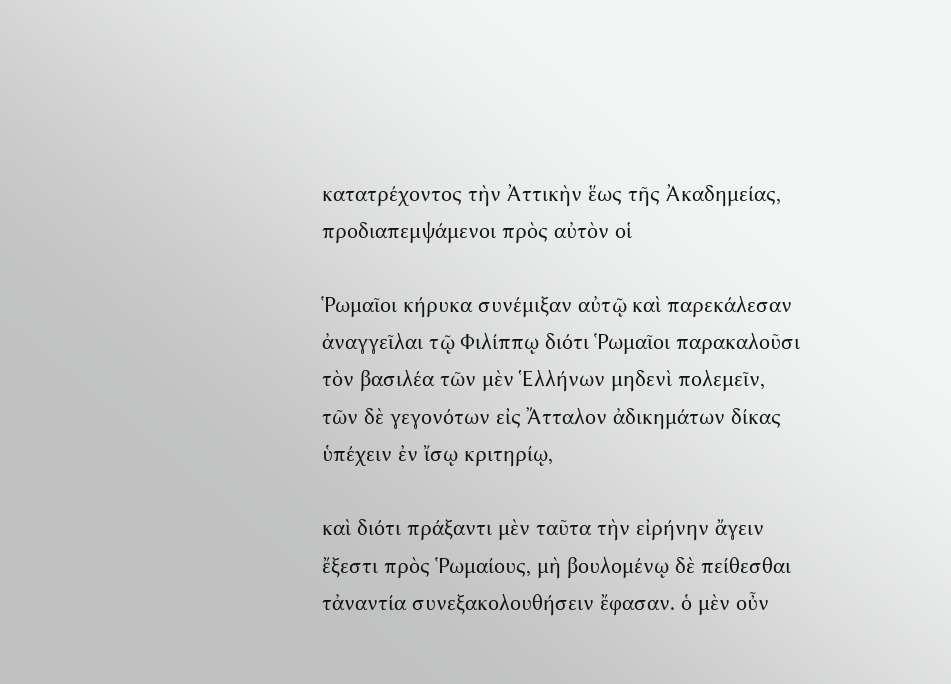κατατρέχοντος τὴν Ἀττικὴν ἕως τῆς Ἀκαδημείας, προδιαπεμψάμενοι πρὸς αὐτὸν οἱ

Ῥωμαῖοι κήρυκα συνέμιξαν αὐτῷ καὶ παρεκάλεσαν ἀναγγεῖλαι τῷ Φιλίππῳ διότι Ῥωμαῖοι παρακαλοῦσι τὸν βασιλέα τῶν μὲν Ἑλλήνων μηδενὶ πολεμεῖν, τῶν δὲ γεγονότων εἰς Ἄτταλον ἀδικημάτων δίκας ὑπέχειν ἐν ἴσῳ κριτηρίῳ,

καὶ διότι πράξαντι μὲν ταῦτα τὴν εἰρήνην ἄγειν ἔξεστι πρὸς Ῥωμαίους, μὴ βουλομένῳ δὲ πείθεσθαι τἀναντία συνεξακολουθήσειν ἔφασαν. ὁ μὲν οὖν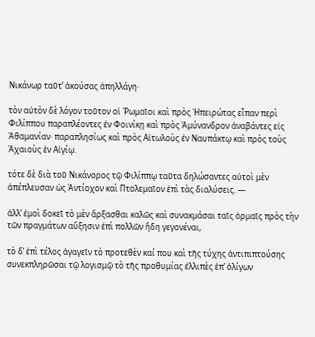Νικάνωρ ταῦτʼ ἀκούσας ἀπηλλάγη·

τὸν αὐτὸν δὲ λόγον τοῦτον οἱ Ῥωμαῖοι καὶ πρὸς Ἠπειρώτας εἶπαν περὶ Φιλίππου παραπλέοντες ἐν Φοινίκῃ καὶ πρὸς Ἀμύνανδρον ἀναβάντες εἰς Ἀθαμανίαν· παραπλησίως καὶ πρὸς Αἰτωλοὺς ἐν Ναυπάκτῳ καὶ πρὸς τοὺς Ἀχαιοὺς ἐν Αἰγίῳ.

τότε δὲ διὰ τοῦ Νικάνορος τῷ Φιλίππῳ ταῦτα δηλώσαντες αὐτοὶ μὲν ἀπέπλευσαν ὡς Ἀντίοχον καὶ Πτολεμαῖον ἐπὶ τὰς διαλύσεις. —

ἀλλʼ ἐμοὶ δοκεῖ τὸ μὲν ἄρξασθαι καλῶς καὶ συνακμάσαι ταῖς ὁρμαῖς πρὸς τὴν τῶν πραγμάτων αὔξησιν ἐπὶ πολλῶν ἤδη γεγονέναι,

τὸ δʼ ἐπὶ τέλος ἀγαγεῖν τὸ προτεθὲν καί που καὶ τῆς τύχης ἀντιπιπτούσης συνεκπληρῶσαι τῷ λογισμῷ τὸ τῆς προθυμίας ἐλλιπὲς ἐπʼ ὀλίγων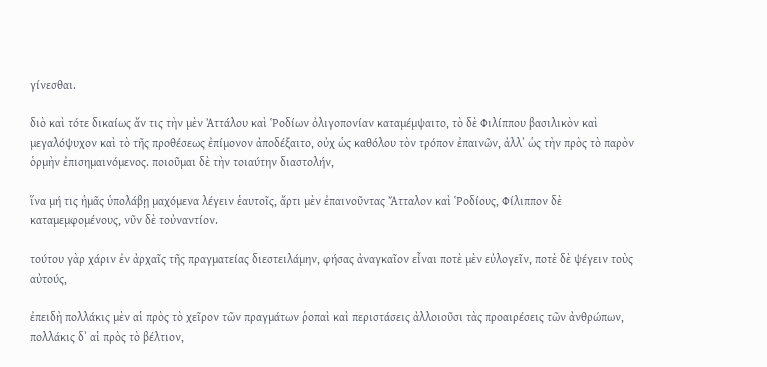γίνεσθαι.

διὸ καὶ τότε δικαίως ἄν τις τὴν μὲν Ἀττάλου καὶ Ῥοδίων ὀλιγοπονίαν καταμέμψαιτο, τὸ δὲ Φιλίππου βασιλικὸν καὶ μεγαλόψυχον καὶ τὸ τῆς προθέσεως ἐπίμονον ἀποδέξαιτο, οὐχ ὡς καθόλου τὸν τρόπον ἐπαινῶν, ἀλλʼ ὡς τὴν πρὸς τὸ παρὸν ὁρμὴν ἐπισημαινόμενος. ποιοῦμαι δὲ τὴν τοιαύτην διαστολήν,

ἵνα μή τις ἡμᾶς ὑπολάβῃ μαχόμενα λέγειν ἑαυτοῖς, ἄρτι μὲν ἐπαινοῦντας Ἄτταλον καὶ Ῥοδίους, Φίλιππον δὲ καταμεμφομένους, νῦν δὲ τοὐναντίον.

τούτου γὰρ χάριν ἐν ἀρχαῖς τῆς πραγματείας διεστειλάμην, φήσας ἀναγκαῖον εἶναι ποτὲ μὲν εὐλογεῖν, ποτὲ δὲ ψέγειν τοὺς αὐτούς,

ἐπειδὴ πολλάκις μὲν αἱ πρὸς τὸ χεῖρον τῶν πραγμάτων ῥοπαὶ καὶ περιστάσεις ἀλλοιοῦσι τὰς προαιρέσεις τῶν ἀνθρώπων, πολλάκις δʼ αἱ πρὸς τὸ βέλτιον,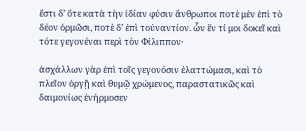ἔστι δʼ ὅτε κατὰ τὴν ἰδίαν φύσιν ἄνθρωποι ποτὲ μὲν ἐπὶ τὸ δέον ὁρμῶσι, ποτὲ δʼ ἐπὶ τοὐναντίον. ὧν ἕν τί μοι δοκεῖ καὶ τότε γεγονέναι περὶ τὸν Φίλιππον·

ἀσχάλλων γὰρ ἐπὶ τοῖς γεγονόσιν ἐλαττώμασι, καὶ τὸ πλεῖον ὀργῇ καὶ θυμῷ χρώμενος, παραστατικῶς καὶ δαιμονίως ἐνήρμοσεν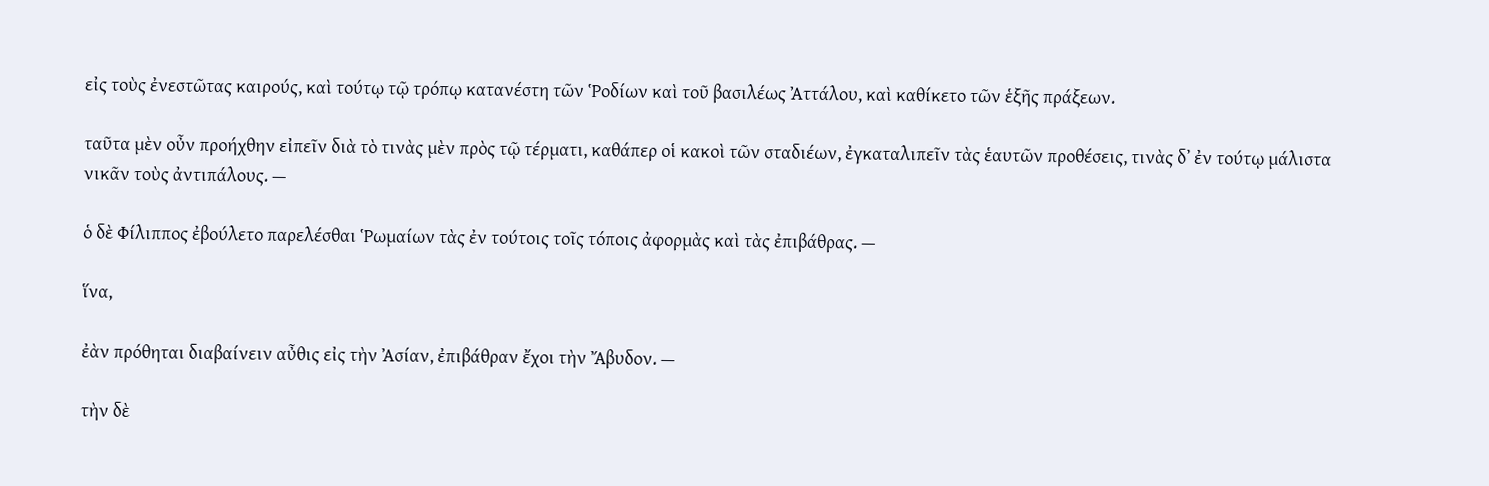εἰς τοὺς ἐνεστῶτας καιρούς, καὶ τούτῳ τῷ τρόπῳ κατανέστη τῶν Ῥοδίων καὶ τοῦ βασιλέως Ἀττάλου, καὶ καθίκετο τῶν ἑξῆς πράξεων.

ταῦτα μὲν οὖν προήχθην εἰπεῖν διὰ τὸ τινὰς μὲν πρὸς τῷ τέρματι, καθάπερ οἱ κακοὶ τῶν σταδιέων, ἐγκαταλιπεῖν τὰς ἑαυτῶν προθέσεις, τινὰς δʼ ἐν τούτῳ μάλιστα νικᾶν τοὺς ἀντιπάλους. —

ὁ δὲ Φίλιππος ἐβούλετο παρελέσθαι Ῥωμαίων τὰς ἐν τούτοις τοῖς τόποις ἀφορμὰς καὶ τὰς ἐπιβάθρας. —

ἵνα,

ἐὰν πρόθηται διαβαίνειν αὖθις εἰς τὴν Ἀσίαν, ἐπιβάθραν ἔχοι τὴν Ἄβυδον. —

τὴν δὲ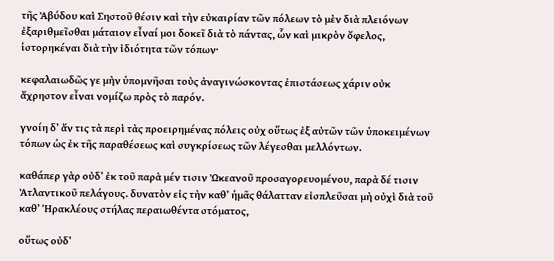τῆς Ἀβύδου καὶ Σηστοῦ θέσιν καὶ τὴν εὐκαιρίαν τῶν πόλεων τὸ μὲν διὰ πλειόνων ἐξαριθμεῖσθαι μάταιον εἶναί μοι δοκεῖ διὰ τὸ πάντας, ὧν καὶ μικρὸν ὄφελος, ἱστορηκέναι διὰ τὴν ἰδιότητα τῶν τόπων·

κεφαλαιωδῶς γε μὴν ὑπομνῆσαι τοὺς ἀναγινώσκοντας ἐπιστάσεως χάριν οὐκ ἄχρηστον εἶναι νομίζω πρὸς τὸ παρόν.

γνοίη δʼ ἄν τις τὰ περὶ τὰς προειρημένας πόλεις οὐχ οὕτως ἐξ αὐτῶν τῶν ὑποκειμένων τόπων ὡς ἐκ τῆς παραθέσεως καὶ συγκρίσεως τῶν λέγεσθαι μελλόντων.

καθάπερ γὰρ οὐδʼ ἐκ τοῦ παρὰ μέν τισιν Ὠκεανοῦ προσαγορευομένου, παρὰ δέ τισιν Ἀτλαντικοῦ πελάγους. δυνατὸν εἰς τὴν καθʼ ἡμᾶς θάλατταν εἰσπλεῦσαι μὴ οὐχὶ διὰ τοῦ καθʼ Ἡρακλέους στήλας περαιωθέντα στόματος,

οὕτως οὐδʼ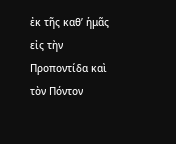ἐκ τῆς καθʼ ἡμᾶς εἰς τὴν Προποντίδα καὶ τὸν Πόντον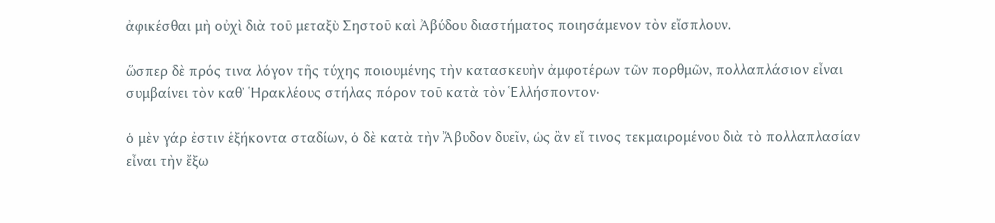ἀφικέσθαι μὴ οὐχὶ διὰ τοῦ μεταξὺ Σηστοῦ καὶ Ἀβύδου διαστήματος ποιησάμενον τὸν εἴσπλουν.

ὥσπερ δὲ πρός τινα λόγον τῆς τύχης ποιουμένης τὴν κατασκευὴν ἀμφοτέρων τῶν πορθμῶν, πολλαπλάσιον εἶναι συμβαίνει τὸν καθʼ Ἡρακλέους στήλας πόρον τοῦ κατὰ τὸν Ἑλλήσποντον·

ὁ μὲν γάρ ἐστιν ἑξήκοντα σταδίων, ὁ δὲ κατὰ τὴν Ἄβυδον δυεῖν, ὡς ἂν εἴ τινος τεκμαιρομένου διὰ τὸ πολλαπλασίαν εἶναι τὴν ἔξω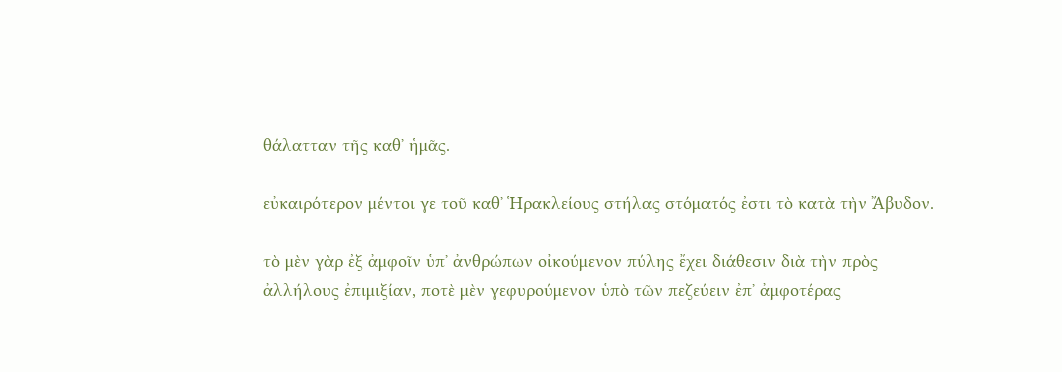θάλατταν τῆς καθʼ ἡμᾶς.

εὐκαιρότερον μέντοι γε τοῦ καθʼ Ἡρακλείους στήλας στόματός ἐστι τὸ κατὰ τὴν Ἄβυδον.

τὸ μὲν γὰρ ἐξ ἀμφοῖν ὑπʼ ἀνθρώπων οἰκούμενον πύλης ἔχει διάθεσιν διὰ τὴν πρὸς ἀλλήλους ἐπιμιξίαν, ποτὲ μὲν γεφυρούμενον ὑπὸ τῶν πεζεύειν ἐπʼ ἀμφοτέρας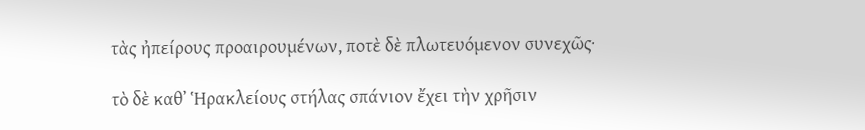τὰς ἠπείρους προαιρουμένων, ποτὲ δὲ πλωτευόμενον συνεχῶς·

τὸ δὲ καθʼ Ἡρακλείους στήλας σπάνιον ἔχει τὴν χρῆσιν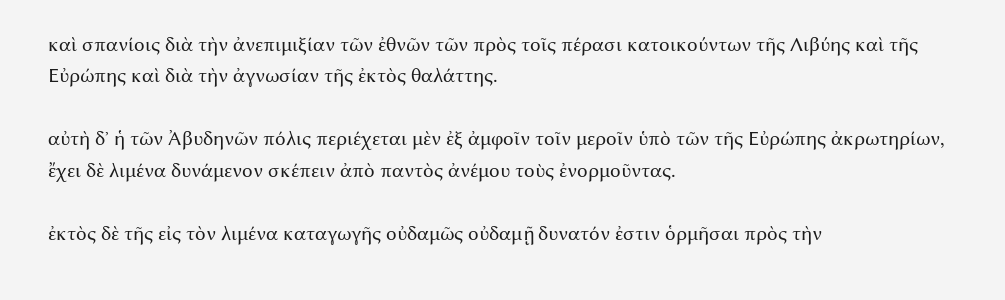καὶ σπανίοις διὰ τὴν ἀνεπιμιξίαν τῶν ἐθνῶν τῶν πρὸς τοῖς πέρασι κατοικούντων τῆς Λιβύης καὶ τῆς Εὐρώπης καὶ διὰ τὴν ἀγνωσίαν τῆς ἐκτὸς θαλάττης.

αὐτὴ δʼ ἡ τῶν Ἀβυδηνῶν πόλις περιέχεται μὲν ἐξ ἀμφοῖν τοῖν μεροῖν ὑπὸ τῶν τῆς Εὐρώπης ἀκρωτηρίων, ἔχει δὲ λιμένα δυνάμενον σκέπειν ἀπὸ παντὸς ἀνέμου τοὺς ἐνορμοῦντας.

ἐκτὸς δὲ τῆς εἰς τὸν λιμένα καταγωγῆς οὐδαμῶς οὐδαμῇ δυνατόν ἐστιν ὁρμῆσαι πρὸς τὴν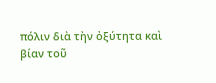πόλιν διὰ τὴν ὀξύτητα καὶ βίαν τοῦ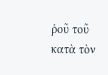ῥοῦ τοῦ κατὰ τὸν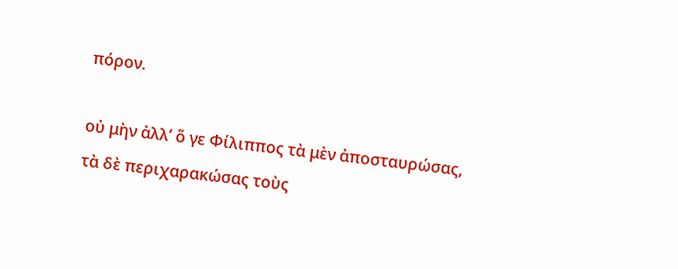πόρον.

οὐ μὴν ἀλλʼ ὅ γε Φίλιππος τὰ μὲν ἀποσταυρώσας, τὰ δὲ περιχαρακώσας τοὺς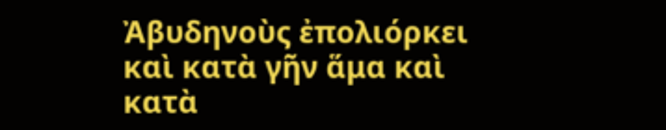Ἀβυδηνοὺς ἐπολιόρκει καὶ κατὰ γῆν ἅμα καὶ κατὰ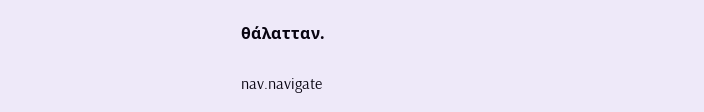θάλατταν.

nav.navigate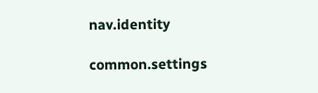nav.identity

common.settings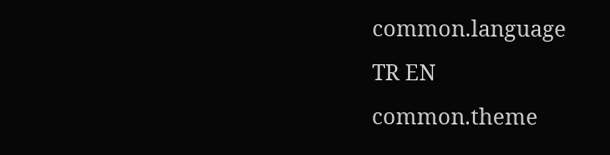common.language
TR EN
common.theme